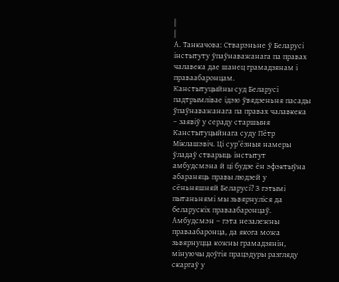|
|
А. Танкачова: Стварэньне ў Беларусі інстытуту ўпаўнаважанага па правах чалавека дае шанец грамадзянам і праваабаронцам.
Канстытуцыйны суд Беларусі падтрымлівае ідэю ўвядзеньня пасады ўпаўнаважанага па правах чалавкека – заявіў у сераду старшыня Канстытуцыйнага суду Пётр Міклашэвіч. Ці сур’ёзныя намеры ўладаў стварыць інстытут амбудсмэна й ці будзе ён эфэктыўна абараняць правы людзей у сёньняшняй Беларусі? З гэтымі пытаньнямі мы зьвярнуліся да беларускіх праваабаронцаў.
Амбудсмэн – гэта незалежны праваабаронца, да якога можа зьвярнуцца кожны грамадзянін, мінуючы доўгія працэдуры разгляду скаргаў у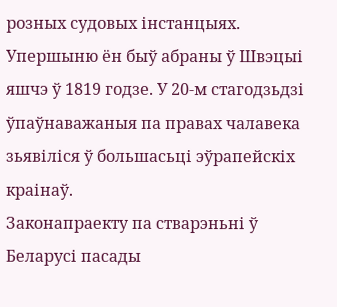розных судовых інстанцыях. Упершыню ён быў абраны ў Швэцыі яшчэ ў 1819 годзе. У 20-м стагодзьдзі ўпаўнаважаныя па правах чалавека зьявіліся ў большасьці эўрапейскіх краінаў.
Законапраекту па стварэньні ў Беларусі пасады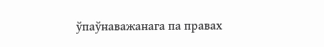ўпаўнаважанага па правах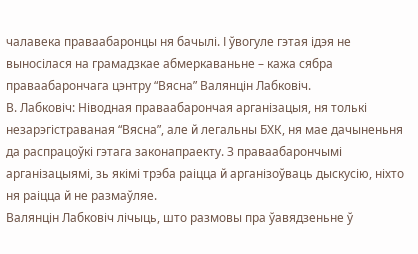чалавека праваабаронцы ня бачылі. І ўвогуле гэтая ідэя не выносілася на грамадзкае абмеркаваньне – кажа сябра праваабарончага цэнтру “Вясна” Валянцін Лабковіч.
В. Лабковіч: Ніводная праваабарончая арганізацыя, ня толькі незарэгістраваная “Вясна”, але й легальны БХК, ня мае дачыненьня да распрацоўкі гэтага законапраекту. З праваабарончымі арганізацыямі, зь якімі трэба раіцца й арганізоўваць дыскусію, ніхто ня раіцца й не размаўляе.
Валянцін Лабковіч лічыць, што размовы пра ўавядзеньне ў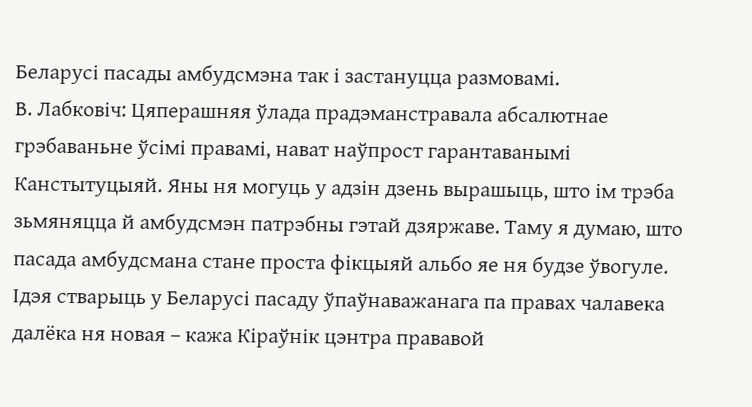Беларусі пасады амбудсмэна так і застануцца размовамі.
В. Лабковіч: Цяперашняя ўлада прадэманстравала абсалютнае грэбаваньне ўсімі правамі, нават наўпрост гарантаванымі Канстытуцыяй. Яны ня могуць у адзін дзень вырашыць, што ім трэба зьмяняцца й амбудсмэн патрэбны гэтай дзяржаве. Таму я думаю, што пасада амбудсмана стане проста фікцыяй альбо яе ня будзе ўвогуле.
Ідэя стварыць у Беларусі пасаду ўпаўнаважанага па правах чалавека далёка ня новая – кажа Кіраўнік цэнтра прававой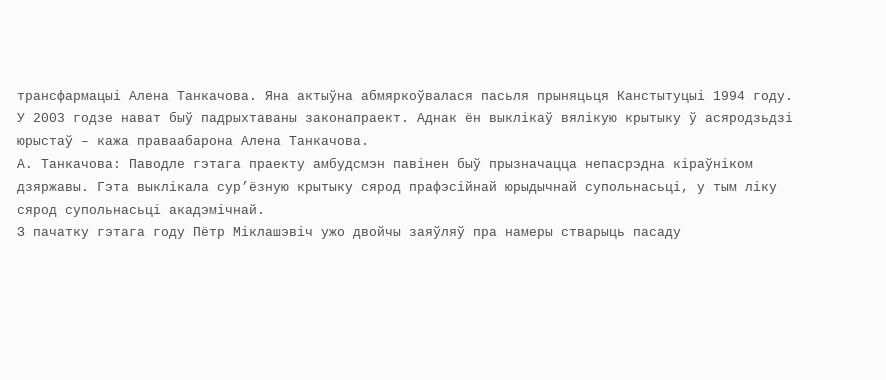трансфармацыі Алена Танкачова. Яна актыўна абмяркоўвалася пасьля прыняцьця Канстытуцыі 1994 году. У 2003 годзе нават быў падрыхтаваны законапраект. Аднак ён выклікаў вялікую крытыку ў асяродзьдзі юрыстаў – кажа праваабарона Алена Танкачова.
А. Танкачова: Паводле гэтага праекту амбудсмэн павінен быў прызначацца непасрэдна кіраўніком дзяржавы. Гэта выклікала сур’ёзную крытыку сярод прафэсійнай юрыдычнай супольнасьці, у тым ліку сярод супольнасьці акадэмічнай.
З пачатку гэтага году Пётр Міклашэвіч ужо двойчы заяўляў пра намеры стварыць пасаду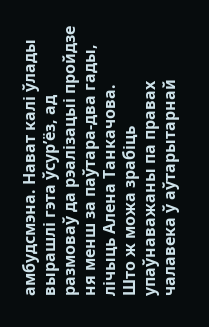амбудсмэна. Нават калі ўлады вырашлі гэта ўсур’ёз, ад размоваў да рэалізацыі пройдзе ня менш за паўтара-два гады, лічыць Алена Танкачова.
Што ж можа зрабіць упаўнаважаны па правах чалавека ў аўтарытарнай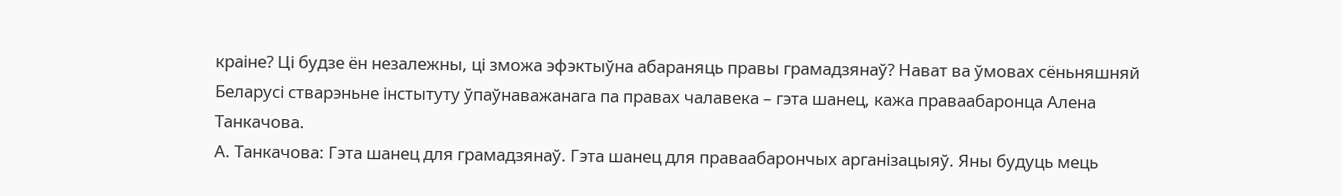краіне? Ці будзе ён незалежны, ці зможа эфэктыўна абараняць правы грамадзянаў? Нават ва ўмовах сёньняшняй Беларусі стварэньне інстытуту ўпаўнаважанага па правах чалавека – гэта шанец, кажа праваабаронца Алена Танкачова.
А. Танкачова: Гэта шанец для грамадзянаў. Гэта шанец для праваабарончых арганізацыяў. Яны будуць мець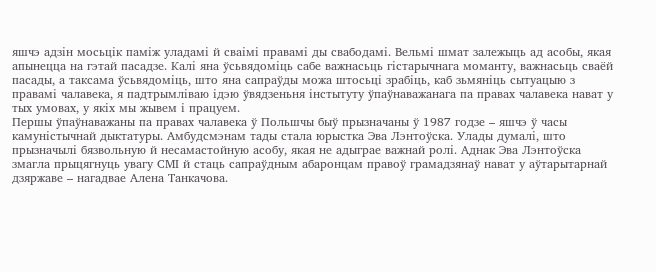яшчэ адзін мосьцік паміж уладамі й сваімі правамі ды свабодамі. Вельмі шмат залежыць ад асобы, якая апынецца на гэтай пасадзе. Калі яна ўсьвядоміць сабе важнасьць гістарычнага моманту, важнасьць сваёй пасады, а таксама ўсьвядоміць, што яна сапраўды можа штосьці зрабіць, каб зьмяніць сытуацыю з правамі чалавека, я падтрымліваю ідэю ўвядзеньня інстытуту ўпаўнаважанага па правах чалавека нават у тых умовах, у якіх мы жывем і працуем.
Першы ўпаўнаважаны па правах чалавека ў Польшчы быў прызначаны ў 1987 годзе – яшчэ ў часы камуністычнай дыктатуры. Амбудсмэнам тады стала юрыстка Эва Лэнтоўска. Улады думалі, што прызначылі бязвольную й несамастойную асобу, якая не адыграе важнай ролі. Аднак Эва Лэнтоўска змагла прыцягнуць увагу СМІ й стаць сапраўдным абаронцам правоў грамадзянаў нават у аўтарытарнай дзяржаве – нагадвае Алена Танкачова.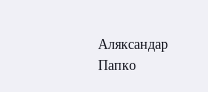Аляксандар Папко